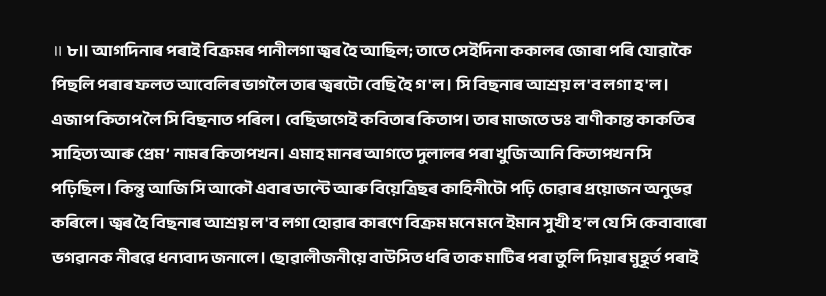॥ ৮॥ আগদিনাৰ পৰাই বিক্ৰমৰ পানীলগা জ্বৰ হৈ আছিল; তাতে সেইদিনা ককালৰ জোৰা পৰি যোৱাকৈ পিছলি পৰাৰ ফলত আবেলিৰ ভাগলৈ তাৰ জ্বৰটো বেছি হৈ গ'ল। সি বিছনাৰ আশ্ৰয় ল'ব লগা হ'ল। এজাপ কিতাপ লৈ সি বিছনাত পৰিল। বেছিভাগেই কবিতাৰ কিতাপ। তাৰ মাজতে ডঃ বাণীকান্ত কাকতিৰ সাহিত্য আৰু প্ৰেম’ নামৰ কিতাপখন। এমাহ মানৰ আগতে দুলালৰ পৰা খুজি আনি কিতাপখন সি পঢ়িছিল। কিন্তু আজি সি আকৌ এবাৰ ডান্টে আৰু বিয়েত্ৰিছৰ কাহিনীটো পঢ়ি চোৱাৰ প্ৰয়োজন অনুভৱ কৰিলে। জ্বৰ হৈ বিছনাৰ আশ্ৰয় ল'ব লগা হোৱাৰ কাৰণে বিক্ৰম মনে মনে ইমান সুখী হ’ল যে সি কেবাবাৰো ভগৱানক নীৰৱে ধন্যবাদ জনালে। ছোৱালীজনীয়ে বাউসিত ধৰি তাক মাটিৰ পৰা তুলি দিয়াৰ মুহূৰ্ত পৰাই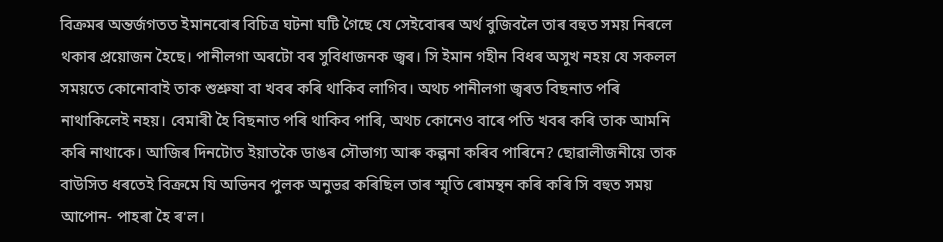বিক্ৰমৰ অন্তৰ্জগতত ইমানবোৰ বিচিত্ৰ ঘটনা ঘটি গৈছে যে সেইবোৰৰ অৰ্থ বুজিবলৈ তাৰ বহুত সময় নিৰলে থকাৰ প্ৰয়োজন হৈছে। পানীলগা অৰটো বৰ সুবিধাজনক জ্বৰ। সি ইমান গহীন বিধৰ অসুখ নহয় যে সকলল সময়তে কোনোবাই তাক শুশ্ৰুষা বা খবৰ কৰি থাকিব লাগিব। অথচ পানীলগা জ্বৰত বিছনাত পৰি নাথাকিলেই নহয়। বেমাৰী হৈ বিছনাত পৰি থাকিব পাৰি, অথচ কোনেও বাৰে পতি খবৰ কৰি তাক আমনি কৰি নাথাকে। আজিৰ দিনটোত ইয়াতকৈ ডাঙৰ সৌভাগ্য আৰু কল্পনা কৰিব পাৰিনে? ছোৱালীজনীয়ে তাক বাউসিত ধৰতেই বিক্ৰমে যি অভিনব পুলক অনুভৱ কৰিছিল তাৰ স্মৃতি ৰোমন্থন কৰি কৰি সি বহুত সময় আপোন- পাহৰা হৈ ৰ'ল।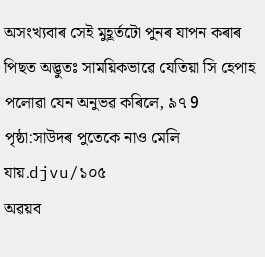অসংখ্যবাৰ সেই মুহূৰ্তটো পুনৰ যাপন কৰাৰ পিছত অদ্ভুতঃ সাময়িকভাৱে যেতিয়া সি হেপাহ পলোৱা যেন অনুভৱ কৰিলে, ৯৭ 9
পৃষ্ঠা:সাউদৰ পুতেকে নাও মেলি যায়.djvu/১০৫
অৱয়ব